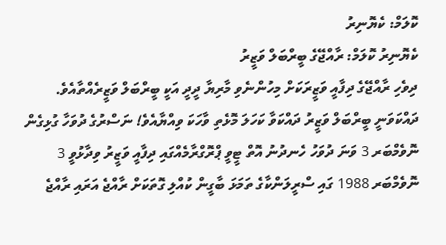ކޮލަމް: ކެޔޮނިރު
ކެޔޮނިރު ކޮލަމް: ރާއްޖޭގެ ބީރްބަލް ވަޒީރު
ދިވެހި ރާއްޖޭގެ ދިފާއީ ވަޒީރަކަށް މިހުންނެވި މާރިޔާ ދީދީ އަކީ ބީރްބަލް ވަޒީރެއްތާއެވެ. ދައްކަވަނީ ބީރްބަލް ވަޒީރު ދައްކަވާ ކަހަލަ މޮޅެތި ވާހަކަ ވިއްޔާއެވެ! ނަސްރުގެ ދުވަހާ ގުޅިގެން ނޮވެމްބަރ 3 ވަނަ ދުވަހު ހެނދުނު އޮތް ޓީވީ ޕްރޮގްރާމެއްގައި ދިފާއީ ވަޒީރު ވިދާޅުވީ 3 ނޮވެމްބަރ 1988 ގައި ސްރީލަންކާގެ ތަމަޅަ ބާގީން ކުއްލި ގޮތަކަށް ރާއްޖެ އަރައި ރާއްޖެ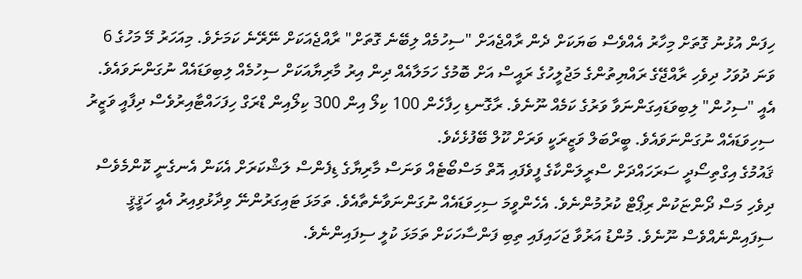ހިފަން އުޅުނު ގޮތަށް މިހާރު އެއްވެސް ބަޔަކަށް ދެން ރާއްޖެއަށް "ސިހުމެއް ލިބޭނެ ގޮތަށް" ރާއްޖެއަކަށް ނޭރޭނެ ކަމަށެވެ. މިއަހަރު މޭ މަހުގެ 6 ވަނަ ދުވަހު ދިވެހި ރާއްޖޭގެ ރައްޔިތުންގެ މަޖުލީހުގެ ރައީސް އަށް ބޮމުގެ ހަމަލާއެއް ދިން އިރު މާރިޔާއަކަށް ސިހުމެއް ލިބިވަޑައެއް ނުގަންނަވައެވެ. އެއީ "ސިހުން" ލިބިވަޑައިގަންނަވާ ވަރުގެ ކަމެއް ނޫނެވެ. ރާގޮނޑި ހިފާހެން 100 ކިލޯ އިން 300 ކިލޯއިން ޑްރަގް ހިފަހައްޓާއިރުވެސް ދިފާއީ ވަޒީރު ސިހިވަޑައެއް ނުގަންނަވައެވެ. ބީރްބަލް ވަޒީރަކީ ވަރަށް ކޫލް ބޭފުޅެކެވެ.
ޤައުމުގެ އިގްތިސޯދީ ސަރަހައްދަށް ސްރީލަންކާގެ ފީވެފައި އޮތް މަސްބޯޓެއް ވަނަސް މާރިޔާގެ ޑިފެންސް ލަޝްކަރަށް އެކަން އެނގެނީ ކޮންމެވެސް ދިވެހި މަސް ދޯންޏަކުން ރިޕޯޓް ކުރުމުންނެވެ. އެހެންވީމަ ސިހިވަޑައެއް ނުގަންނަވާނެތާއެވެ. ތަމަޅަ ޓައިގަރުންނޭ ވިދާޅުވިއިރު އެއީ ހަޤީޤީ ސިފައިންނެއްވެސް ނޫނެވެ. މުންޑު އަރުވާ ޖަހައިފައި ތިބި ފަންސާހަކަށް ތަމަޅަ ކުލީ ސިފައިންނެވެ.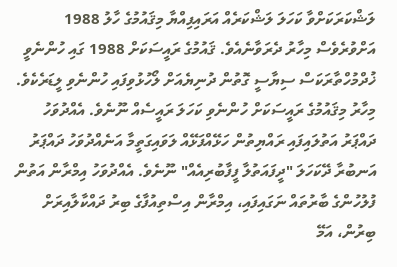ލަޝްކަރަކަށްވާ ކަހަލަ ލަޝްކަރެއް އަރައިފިއްޔާ މިޤައުމުގެ ހާލު 1988 އަށްވުރެވެސް މިހާރު ދެރަވާނެއެވެ. ޤައުމުގެ ރައީސަކަށް 1988 ގައި ހުންނެވީ ޚުދްމުހްތާރަކަސް ސިޔާސީ ގޮތުން ދުނިޔެއަށް ލޯހުޅުވިފައި ހުންނެވި ލީޑަރެކެވެ. މިހާރު މިޤައުމުގެ ރައީސަކަށް ހުންނެވި ކަހަލަ ރައީސެއް ނޫނެވެ. އެއްދުވަހު ދައްޕަރު އަތުލައިފައި ރައްޔިތުން ހަޅޭއްފަޅޭއް ލަވައިގަތީމާ އަނެއްދުވަހު ދައްޕަރު އަނބުރާ ދޭކަހަލަ "ދީފައަތުލާ ފީފާބުރިއެއް" ނޫނެވެ. އެއްދުވަހު އިމްރާން އަތުން ފުލުހުންގެ ބާރުތައް ނަގައިފައި، އިމްރާން އިސްތިއުފާގެ ބިރު ދައްކާލާއިރަށް ބިރުން، އަމޭ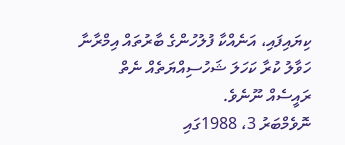ކިޔައިފައި، އަނެއްކާ ފުލުހުންގެ ބާރުތައް އިމްރާނާ ހަވާލު ކުރާ ކަހަލަ ޝަހުސިއްޔަތެއް ނެތް ރައީސެއް ނޫނެވެ.
ނޮވެމްބަރު 3، 1988ގައި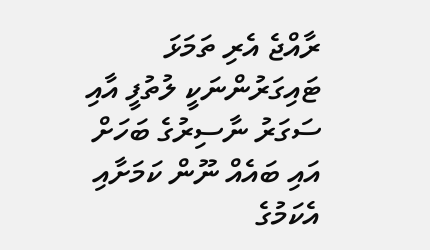ރާއްޖެ އެރި ތަމަޅަ ޓައިގަރުންނަކީ ލުތުފީ އާއި ސަގަރު ނާސިރުގެ ބަހަށް އައި ބައެއް ނޫން ކަމަށާއި އެކަމުގެ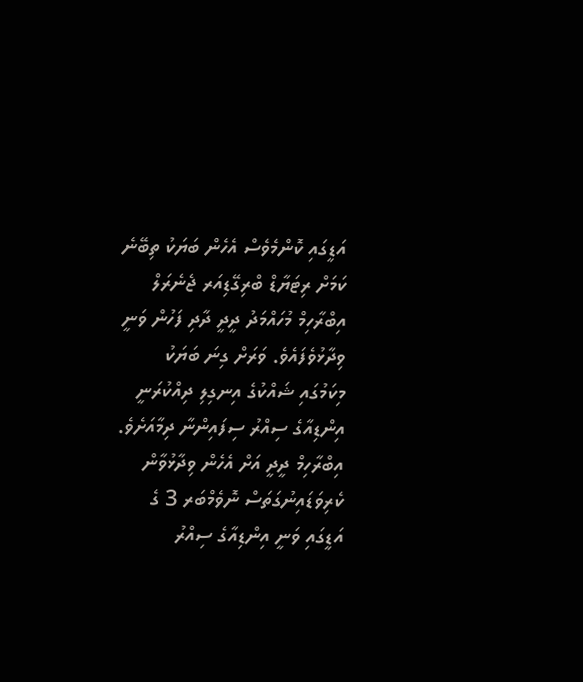އަޑީގައި ކޮންމެވެސް އެހެން ބަޔަކު ތިބޭނެ ކަމަށް ރިޓަޔާޑް ބްރިގޭޑިއަރ ޖެނެރަލް އިބްރާހިމް މުހައްމަދު ދީދީ ދާދި ފަހުން ވަނީ ވިދާޅުވެފައެވެ. ވަރަށް ގިނަ ބަޔަކު މިކަމުގައި ޝައްކުގެ އިނގިލި ދިއްކުރަނީ އިންޑިއާގެ ސިއްރު ސިފައިންނާ ދިމާއަށެވެ. އިބްރާހިމް ދީދީ އަށް އެހެން ވިދާޅުވާން ކެރިވަޑައިނުގަތަސް ނޮވެމްބަރ 3 ގެ އަޑީގައި ވަނީ އިންޑިއާގެ ސިއްރު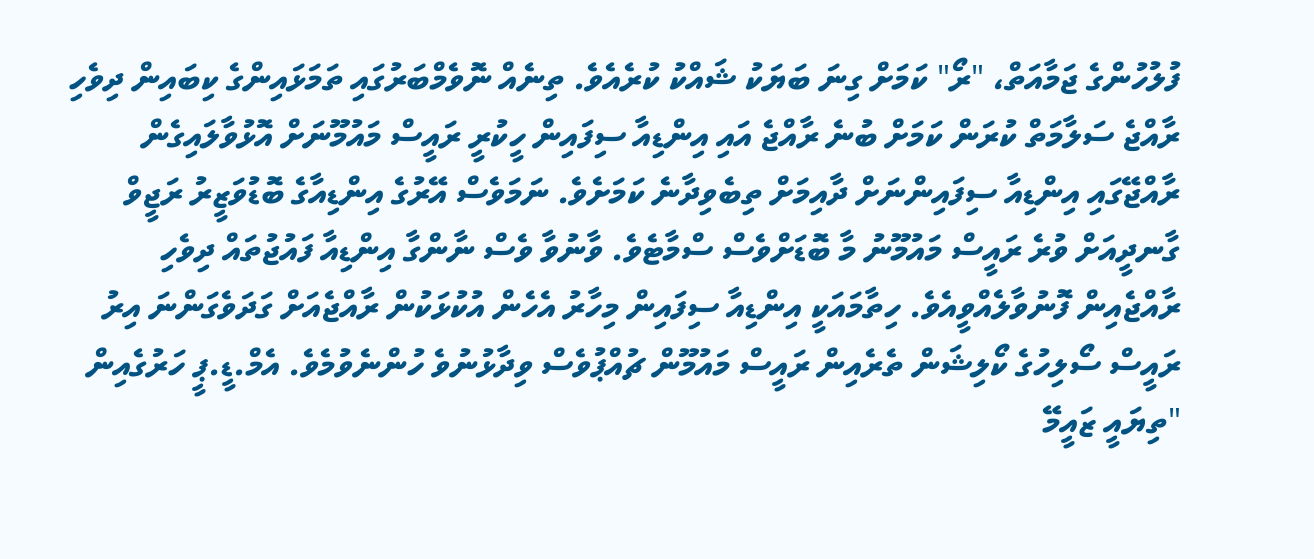ފުލުހުންގެ ޖަމާއަތް، "ރޯ" ކަމަށް ގިނަ ބަޔަކު ޝައްކު ކުރެއެވެ. ތިނެއް ނޮވެމްބަރުގައި ތަމަޅައިންގެ ކިބައިން ދިވެހި ރާއްޖެ ސަލާމަތް ކުރަން ކަމަށް ބުނެ ރާއްޖެ އައި އިންޑިއާ ސިފައިން ހީކުރީ ރައީސް މައުމޫނަށް އޮޅުވާލައިގެން ރާއްޖޭގައި އިންޑިއާ ސިފައިންނަށް ދާއިމަށް ތިބެވިދާނެ ކަމަށެވެ. ނަމަވެސް އޭރުގެ އިންޑިއާގެ ބޮޑުވަޒީރު ރަޖީވް ގާނދީއަށް ވުރެ ރައީސް މައުމޫނު މާ ބޮޑަށްވެސް ސްމާޓެވެ. ވާނުވާ ވެސް ނާންގާ އިންޑިއާ ފައުޖުތައް ދިވެހި ރާއްޖެއިން ފޮނުވާލެއްވީއެވެ. ހިތާމައަކީ އިންޑިއާ ސިފައިން މިހާރު އެހެން އުކުޅަކުން ރާއްޖެއަށް ގަދަވެގަންނަ އިރު ރައީސް ސޯލިހުގެ ކޯލިޝަން ތެރެއިން ރައީސް މައުމޫން ޗުއްޕުވެސް ވިދާޅުނުވެ ހުންނެވުމެވެ. އެމް.ޑީ.ޕީ ހަރުގެއިން "ތިޔައީ ޒައީމޭ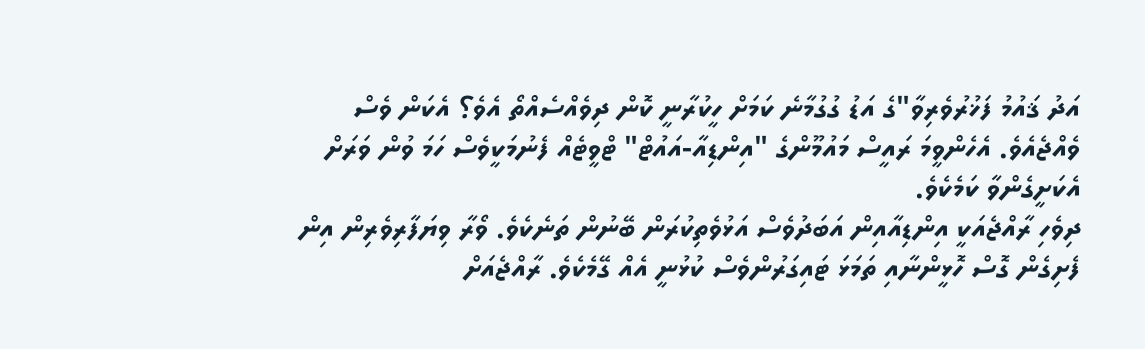އަދު ޤައުމު ފަޚުރުވެރިވާ"ގެ އަޑު ގުގުމާނެ ކަމަށް ހީކުރާނީ ކޮން ދިވެއްސެއްތޯ އެވެ؟ އެކަން ވެސް ވެއްޖެއެވެ. އެހެންވީމަ ރައީސް މައުމޫންގެ "އިންޑިއާ-އައުޓް" ޓްވީޓެއް ފެނުމަކީވެސް ހަމަ ވުން ވަރަށް އެކަށީގެންވާ ކަމެކެވެ.
ދިވެހި ރާއްޖެއަކީ އިންޑިއާއިން އަބަދުވެސް އަޅުވެތިކުރަން ބޭނުން ތަނެކެވެ. ވޯރާ ވިޔަފާރިވެރިން އިން ފެށިގެން ގޮސް ހޮޅީންނާއި ތަމަޅަ ޓައިގަރުންވެސް ކުޅުނީ އެއް ގޭމެކެވެ. ރާއްޖެއަށް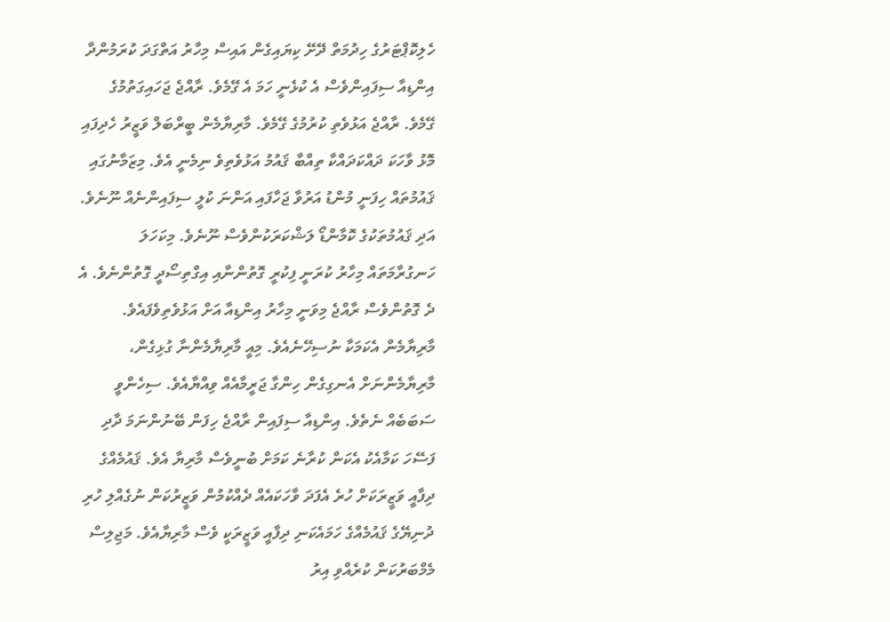ހެލިކޮޕްޓަރުގެ ހިދުމަތް ދޭށޭ ކިޔައިގެން އައިސް މިހާރު އަތްގަދަ ކުރަމުންދާ އިންޑިއާ ސިފައިންވެސް އެ ކުޅެނީ ހަމަ އެ ގޭމެވެ. ރާއްޖެ ޖަހައިގަތުމުގެ ގޭމެވެ. ރާއްޖެ އަޅުވެތި ކުރުމުގެ ގޭމެވެ. މާރިޔާމެން ބީރްބަލް ވަޒީރު ހެދިފައި މޮޅު ވާހަކަ ދައްކަދައްކާ ތިއްބާ ޤައުމު އަޅުވެތިވެ ނިމެނީ އެވެ. މިޒަމާނުގައި ޤައުމުތައް ހިފަނީ މުންޑު އަރުވާ ޖަހާފައި އަންނަ ކުލީ ސިފައިންނެއް ނޫނެވެ. އަދި ޤައުމުތަކުގެ ކޮމާންޑޯ ލަޝްކަރަކުންވެސް ނޫނެވެ. މިކަހަލަ ހަނގުރާމަތައް މިހާރު ކުރަނީ ފިކުރީ ގޮތުންނާއި އިގްތިސޯދީ ގޮތުންނެވެ. އެ ދެ ގޮތުންވެސް ރާއްޖެ މިވަނީ މިހާރު އިންޑިއާ އަށް އަޅުވެތިވެފައެވެ.
މާރިޔާމެން އެކަމަކާ ނުސިހޭނެއެވެ. މިއީ މާރިޔާމެންނާ ގުޅިގެން، މާރިޔާމެންނަށް އެނގިގެން ހިންގާ ޖަރީމާއެއް ވިއްޔާއެވެ. ސިހެންވީ ސަބަބެއް ނެތެވެ. އިންޑިއާ ސިފައިން ރާއްޖެ ހިފަން ބޭނުންނަމަ ދާދި ފަސޭހަ ކަމާއެކު އެކަން ކުރާނެ ކަމަށް ބުނީވެސް މާރިޔާ އެވެ. ޤައުމެއްގެ ދިފާއީ ވަޒީރަކަށް ހުރެ އެފަދަ ވާހަކައެއް ދެއްކުމުން ވަޒީރުކަން ނުގެއްލި ހުރި ދުނިޔޭގެ ޤައުމެއްގެ ހަމައެކަނި ދިފާއީ ވަޒީރަކީ ވެސް މާރިޔާއެވެ. މަޖިލިސް މެމްބަރުކަން ކުރެއްވި އިރު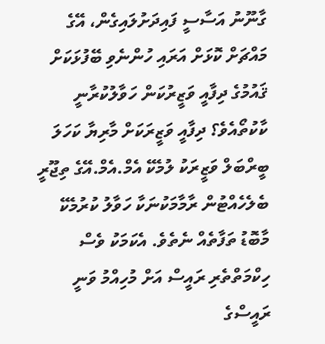ގާނޫނު އަސާސީ ފައިދަށުލައިގެން، އޭގެ މައްޗަށް ކޮޅަށް އަރައި ހުންނެވި ބޭފުޅަކަށް ޤައުމުގެ ދިފާއީ ވަޒީރުކަން ހަވާލުކުރާނީ ކާކުތޯއެވެ؟ ދިފާއީ ވަޒީރަކަށް މާރިޔާ ކަހަލަ ބީރްބަލް ވަޒީރަކު ލުމެކޭ އެމް.އެމް.އޭގެ ތިޖޫރީ ބެލެހެއްޓުން ރާމާމަކުނަކާ ހަވާލު ކުރުމެކޭ މާބޮޑު ތަފާތެއް ނެތެވެ. އެކަމަކު ވެސް ހިކްމަތްތެރި ރައީސް އަށް މުހިއްމު ވަނީ ރައީސްގެ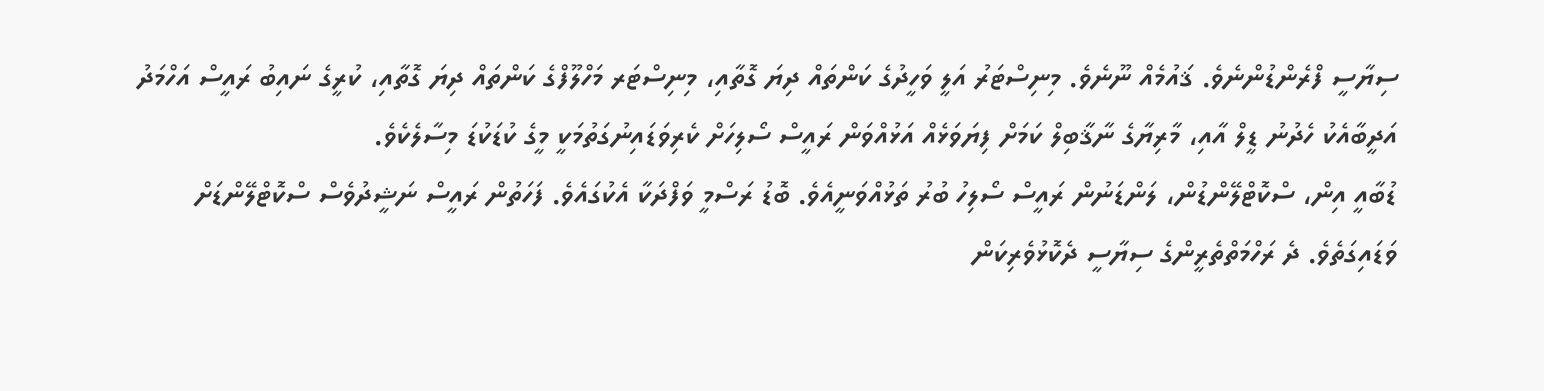ސިޔާސީ ފްރެންޑުންނެވެ. ޤައުމެއް ނޫނެވެ. މިނިސްޓަރު އަލީ ވަހީދުގެ ކަންތައް ދިޔަ ގޮތާއި، މިނިސްޓަރ މަހްލޫފްގެ ކަންތައް ދިޔަ ގޮތާއި، ކުރީގެ ނައިބު ރައީސް އަހްމަދު އަދީބާއެކު ހެދުނު ޑީލް އާއި، މާރިޔާގެ ނާޤާބިލް ކަމަށް ފިޔަވަޅެއް އަޅުއްވަން ރައީސް ސޯލިހަށް ކެރިވަޑައިނުގަތުމަކީ މީގެ ކުޑަކުޑަ މިސާލެކެވެ.
ޑުބާއީ އިން، ސްކޮޓްލޭންޑުން، ލަންޑަނުން ރައީސް ސޯލިހު ބުރު ތަޅުއްވަނީއެވެ. ބޮޑު ރަސްމީ ވަފްދަކާ އެކުގައެވެ. ފަހަތުން ރައީސް ނަޝީދުވެސް ސްކޮޓްލޭންޑަށް ވަޑައިގަތެވެ. ދެ ރަހްމަތްތެރީންގެ ސިޔާސީ ދެކޮޅުވެރިކަން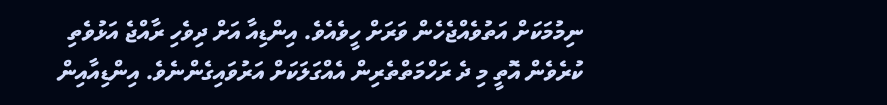ނިމުމަކަށް އަތުވެއްޖެހެން ވަރަށް ހީވެއެވެ. އިންޑިއާ އަށް ދިވެހި ރާއްޖެ އަޅުވެތި ކުރެވެން އޮތީ މި ދެ ރަހްމަތްތެރިން އެއްގަލަކަށް އަރުވައިގެންނެވެ. އިންޑިއާއިން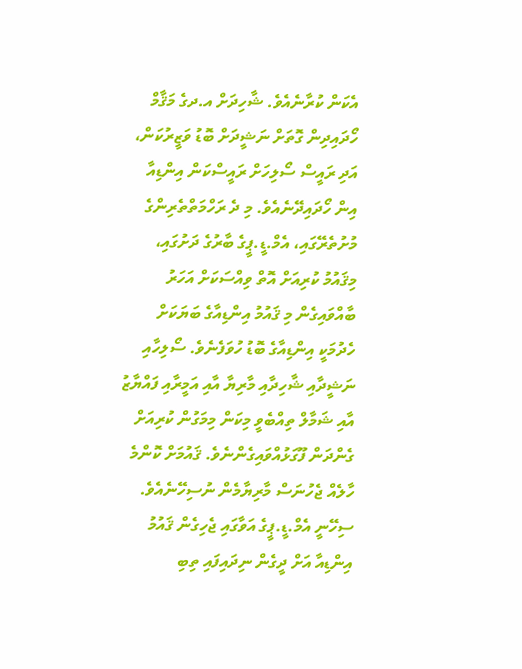އެކަން ކުރާނެއެވެ. ޝާހިދަށް އ.ދގެ މަޤާމް ހޯދައިދިން ގޮތަށް ނަޝީދަށް ބޮޑު ވަޒީރުކަން، އަދި ރައީސް ސޯލިހަށް ރައީސްކަން އިންޑިއާ އިން ހޯދައިދޭނެއެވެ. މި ދެ ރަހްމަތްތެރިންގެ މުށުތެރޭގައި، އެމް.ޑީ.ޕީގެ ބާރުގެ ދަށުގައި، މިޤައުމު ކުރިއަށް އޮތް ވިއްސަކަށް އަހަރު ބާއްވައިގެން މި ޤައުމު އިންޑިއާގެ ބަޔަކަށް ހެދުމަކީ އިންޑިއާގެ ބޮޑު ހުވަފެނެވެ. ސޯލިހާއި ނަޝީދާއި ޝާހިދާއި މާރިޔާ އާއި އަމީރާއި ފައްޔާޒު އާއި ޝަމާލް ތިއްބެވީ މިކަން މިމަގުން ކުރިއަށް ގެންދަން ފޫގަޅުއްވައިގެންނެވެ. ޤައުމަށް ކޮންމެ ހާލެއް ޖެހުނަސް މާރިޔާމެން ނުސިހޭނެއެވެ. ސިހޭނީ އެމް.ޑީ.ޕީގެ އަވާގައި ޖެހިގެން ޤައުމު އިންޑިއާ އަށް ދީގެން ނިދައިފައި ތިބި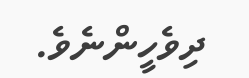ދިވެހީންނެވެ.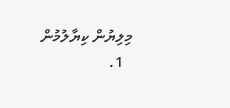މިލިޔުން ކިޔާލުމުން
  1.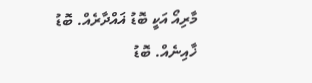މާރިއޯ އަކީ ބޮޑު ޣައްދާރެއް. ބޮޑު ޚާއިނެއް. ބޮޑު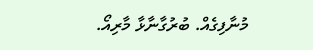މުނާފިގެއް. ބުރުގާނާޅާ މާރިއޯ.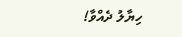ހިޔާލު ދެއްވާ!